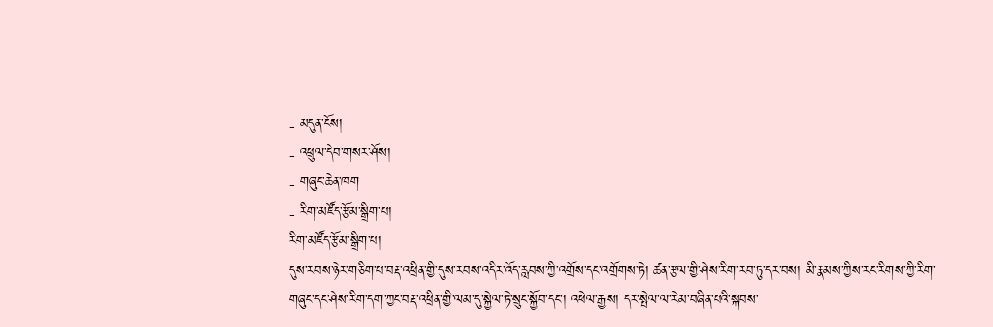- མདུན་ངོས།
- འཕྲུལ་དེབ་གསར་ཤོས།
- གཞུང་ཆེན་ཁག
- རིག་མཛོད་རྩོམ་སྒྲིག་པ།
རིག་མཛོད་རྩོམ་སྒྲིག་པ།
དུས་རབས་ཉེར་གཅིག་པ་བརྡ་འཕྲིན་གྱི་དུས་རབས་འདིར་འོད་རླབས་ཀྱི་འགྲོས་དང་འགྲོགས་ཏེ། ཚན་རྩལ་གྱི་ཤེས་རིག་རབ་ཏུ་དར་བས། མི་རྣམས་ཀྱིས་རང་རིགས་ཀྱི་རིག་གཞུང་དང་ཤེས་རིག་དག་ཀྱང་བརྡ་འཕྲིན་གྱི་ལམ་དུ་སྐྱེལ་ཏེ་སྲུང་སྐྱོབ་དང་། འཕེལ་རྒྱས། དར་སྤེལ་ལ་རེམ་བཞིན་པའི་སྐབས་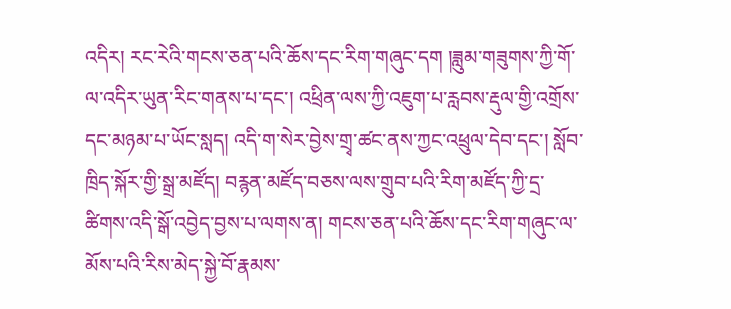འདིར། རང་རེའི་གངས་ཅན་པའི་ཆོས་དང་རིག་གཞུང་དག །ཟླུམ་གཟུགས་ཀྱི་གོ་ལ་འདིར་ཡུན་རིང་གནས་པ་དང་། འཕྲིན་ལས་ཀྱི་འཇུག་པ་རླབས་རྡུལ་གྱི་འགྲོས་དང་མཉམ་པ་ཡོང་སླད། འདི་ག་སེར་བྱེས་གྲྭ་ཚང་ནས་ཀྱང་འཕྲུལ་དེབ་དང་། སློབ་ཁྲིད་སྐོར་གྱི་སྒྲ་མཛོད། བརྙན་མཛོད་བཅས་ལས་གྲུབ་པའི་རིག་མཛོད་ཀྱི་དྲ་ཚིགས་འདི་སྒོ་འབྱེད་བྱས་པ་ལགས་ན། གངས་ཅན་པའི་ཆོས་དང་རིག་གཞུང་ལ་མོས་པའི་རིས་མེད་སྐྱེ་བོ་རྣམས་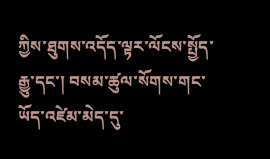ཀྱིས་ཐུགས་འདོད་ལྟར་ལོངས་སྤྱོད་རྒྱུ་དང་། བསམ་ཚུལ་སོགས་གང་ཡོད་འཛེམ་མེད་དུ་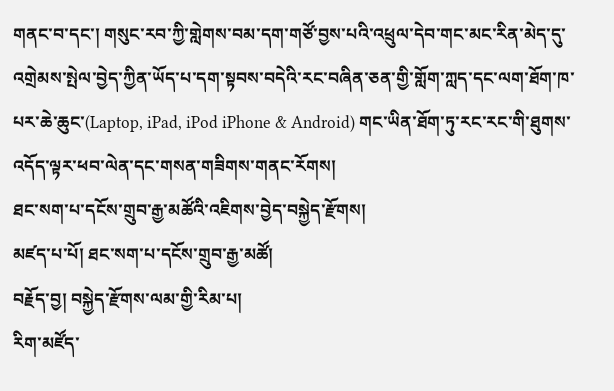གནང་བ་དང་། གསུང་རབ་ཀྱི་གླེགས་བམ་དག་གཙོ་བྱས་པའི་འཕྲུལ་དེབ་གང་མང་རིན་མེད་དུ་འགྲེམས་སྤེལ་བྱེད་ཀྱིན་ཡོད་པ་དག་སྟབས་བདེའི་རང་བཞིན་ཅན་གྱི་གློག་ཀླད་དང་ལག་ཐོག་ཁ་པར་ཆེ་ཆུང་(Laptop, iPad, iPod iPhone & Android) གང་ཡིན་ཐོག་ཏུ་རང་རང་གི་ཐུགས་འདོད་ལྟར་ཕབ་ལེན་དང་གསན་གཟིགས་གནང་རོགས།
ཐང་སག་པ་དངོས་གྲུབ་རྒྱ་མཚོའི་འཇིགས་བྱེད་བསྐྱེད་རྫོགས།
མཛད་པ་པོ། ཐང་སག་པ་དངོས་གྲུབ་རྒྱ་མཚོ།
བརྗོད་བྱ། བསྐྱེད་རྫོགས་ལམ་གྱི་རིམ་པ།
རིག་མཛོད་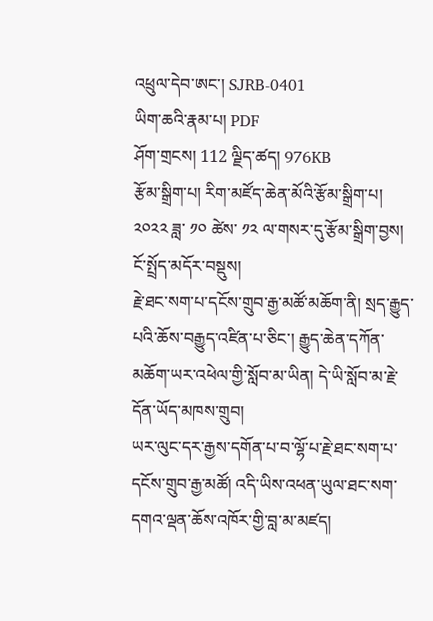འཕྲུལ་དེབ་ཨང་། SJRB-0401
ཡིག་ཆའི་རྣམ་པ། PDF
ཤོག་གྲངས། 112 ལྗིད་ཚད། 976KB
རྩོམ་སྒྲིག་པ། རིག་མཛོད་ཆེན་མོའི་རྩོམ་སྒྲིག་པ།
༢༠༢༢ ཟླ་ ༡༠ ཚེས་ ༡༢ ལ་གསར་དུ་རྩོམ་སྒྲིག་བྱས།
ངོ་སྤྲོད་མདོར་བསྡུས།
རྗེ་ཐང་སག་པ་དངོས་གྲུབ་རྒྱ་མཚོ་མཆོག་ནི། སྲད་རྒྱུད་པའི་ཆོས་བརྒྱུད་འཛིན་པ་ཅིང་། རྒྱུད་ཆེན་དཀོན་མཆོག་ཡར་འཕེལ་གྱི་སློབ་མ་ཡིན། དེ་ཡི་སློབ་མ་རྗེ་དོན་ཡོད་མཁས་གྲུབ།
ཡར་ལུང་དར་རྒྱས་དགོན་པ་བ་ལྷོ་པ་རྗེ་ཐང་སག་པ་དངོས་གྲུབ་རྒྱ་མཚོ། འདི་ཡིས་འཕན་ཡུལ་ཐང་སག་དགའ་ལྡན་ཆོས་འཁོར་གྱི་བླ་མ་མཛད།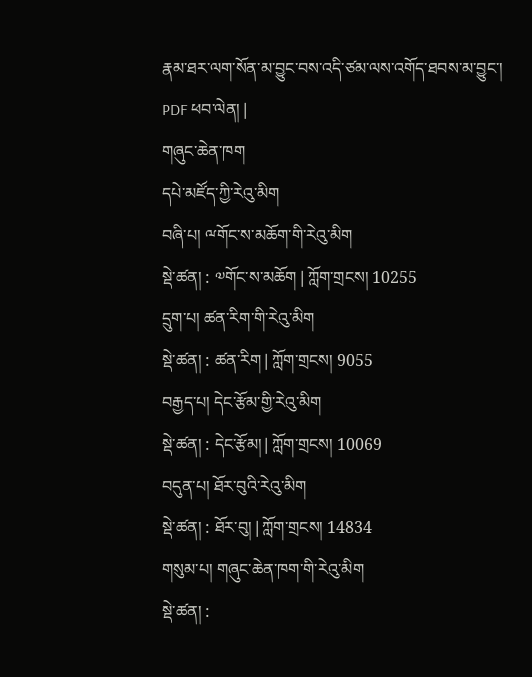རྣམ་ཐར་ལག་སོན་མ་བྱུང་བས་འདི་ཙམ་ལས་འགོད་ཐབས་མ་བྱུང་།
PDF ཕབ་ལེན། |
གཞུང་ཆེན་ཁག
དཔེ་མཛོད་ཀྱི་རེའུ་མིག
བཞི་པ། ྋགོང་ས་མཆོག་གི་རེའུ་མིག
སྡེ་ཚན། : ༧གོང་ས་མཆོག | ཀློག་གྲངས། 10255
དྲུག་པ། ཚན་རིག་གི་རེའུ་མིག
སྡེ་ཚན། : ཚན་རིག | ཀློག་གྲངས། 9055
བརྒྱད་པ། དེང་རྩོམ་གྱི་རེའུ་མིག
སྡེ་ཚན། : དེང་རྩོམ། | ཀློག་གྲངས། 10069
བདུན་པ། ཐོར་བུའི་རེའུ་མིག
སྡེ་ཚན། : ཐོར་བུ། | ཀློག་གྲངས། 14834
གསུམ་པ། གཞུང་ཆེན་ཁག་གི་རེའུ་མིག
སྡེ་ཚན། :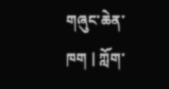གཞུང་ཆེན་ཁག | ཀློག་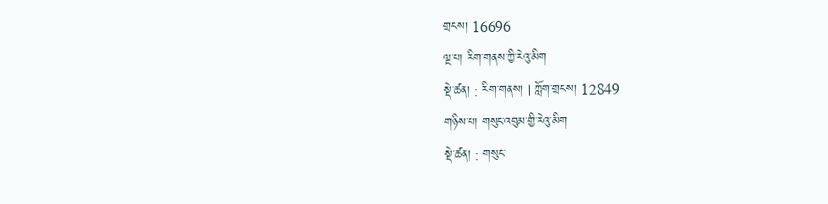གྲངས། 16696
ལྔ་པ། རིག་གནས་ཀྱི་རེའུ་མིག
སྡེ་ཚན། : རིག་གནས། | ཀློག་གྲངས། 12849
གཉིས་པ། གསུང་འབུམ་གྱི་རེའུ་མིག
སྡེ་ཚན། : གསུང་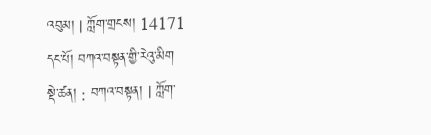འབུམ། | ཀློག་གྲངས། 14171
དང་པོ། བཀའ་བསྟན་གྱི་རེའུ་མིག
སྡེ་ཚན། : བཀའ་བསྟན། | ཀློག་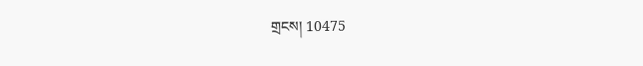གྲངས། 10475